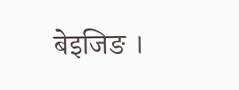बेइजिङ ।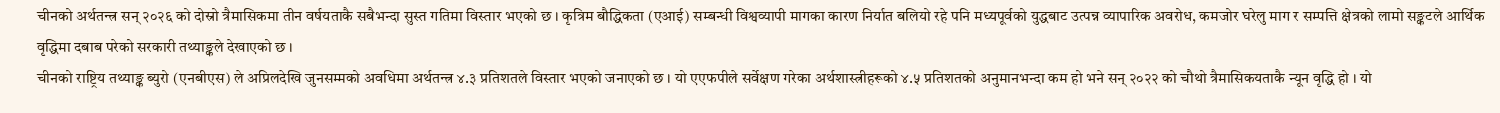चीनको अर्थतन्त्र सन् २०२६ को दोस्रो त्रैमासिकमा तीन वर्षयताकै सबैभन्दा सुस्त गतिमा विस्तार भएको छ । कृत्रिम बौद्धिकता (एआई) सम्बन्धी विश्वव्यापी मागका कारण निर्यात बलियो रहे पनि मध्यपूर्वको युद्धबाट उत्पन्न व्यापारिक अवरोध, कमजोर घरेलु माग र सम्पत्ति क्षेत्रको लामो सङ्कटले आर्थिक वृद्धिमा दबाब परेको सरकारी तथ्याङ्कले देखाएको छ ।
चीनको राष्ट्रिय तथ्याङ्क ब्युरो (एनबीएस) ले अप्रिलदेखि जुनसम्मको अवधिमा अर्थतन्त्र ४.३ प्रतिशतले विस्तार भएको जनाएको छ । यो एएफपीले सर्वेक्षण गरेका अर्थशास्त्रीहरूको ४.५ प्रतिशतको अनुमानभन्दा कम हो भने सन् २०२२ को चौथो त्रैमासिकयताकै न्यून वृद्धि हो । यो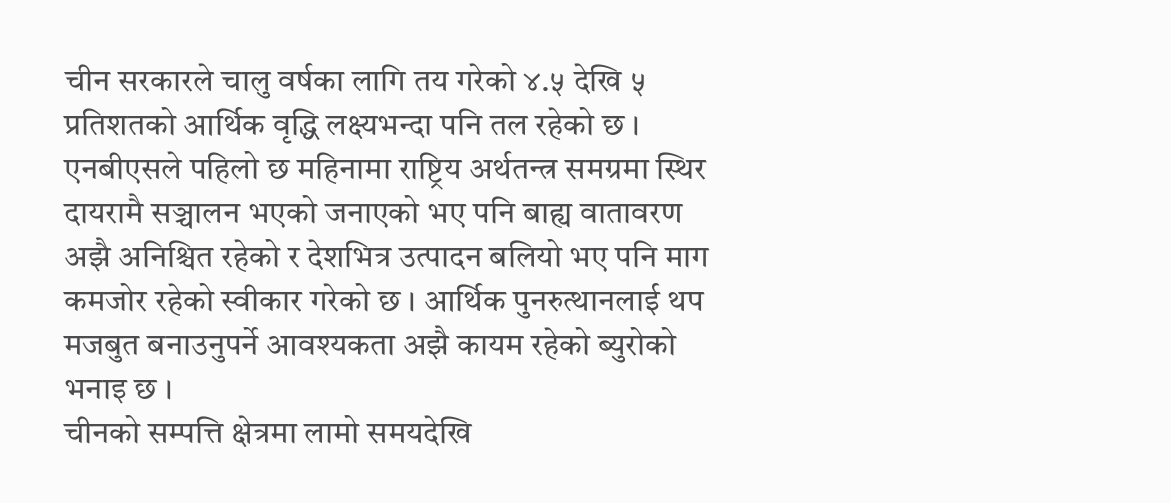चीन सरकारले चालु वर्षका लागि तय गरेको ४.५ देखि ५ प्रतिशतको आर्थिक वृद्धि लक्ष्यभन्दा पनि तल रहेको छ ।
एनबीएसले पहिलो छ महिनामा राष्ट्रिय अर्थतन्त्र समग्रमा स्थिर दायरामै सञ्चालन भएको जनाएको भए पनि बाह्य वातावरण अझै अनिश्चित रहेको र देशभित्र उत्पादन बलियो भए पनि माग कमजोर रहेको स्वीकार गरेको छ । आर्थिक पुनरुत्थानलाई थप मजबुत बनाउनुपर्ने आवश्यकता अझै कायम रहेको ब्युरोको भनाइ छ ।
चीनको सम्पत्ति क्षेत्रमा लामो समयदेखि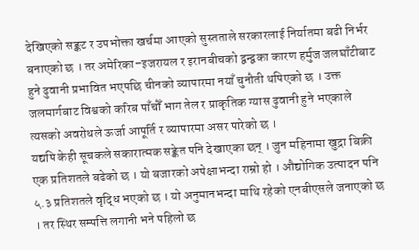देखिएको सङ्कट र उपभोक्ता खर्चमा आएको सुस्तताले सरकारलाई निर्यातमा बढी निर्भर बनाएको छ । तर अमेरिका–इजरायल र इरानबीचको द्वन्द्वका कारण हर्मुज जलघाँटीबाट हुने ढुवानी प्रभावित भएपछि चीनको व्यापारमा नयाँ चुनौती थपिएको छ । उक्त जलमार्गबाट विश्वको करिब पाँचौँ भाग तेल र प्राकृतिक ग्यास ढुवानी हुने भएकाले त्यसको अवरोधले ऊर्जा आपूर्ति र व्यापारमा असर पारेको छ ।
यद्यपि केही सूचकले सकारात्मक सङ्केत पनि देखाएका छन् । जुन महिनामा खुद्रा बिक्री एक प्रतिशतले बढेको छ । यो बजारको अपेक्षाभन्दा राम्रो हो । औद्योगिक उत्पादन पनि ५.३ प्रतिशतले वृद्धि भएको छ । यो अनुमानभन्दा माथि रहेको एनबीएसले जनाएको छ । तर स्थिर सम्पत्ति लगानी भने पहिलो छ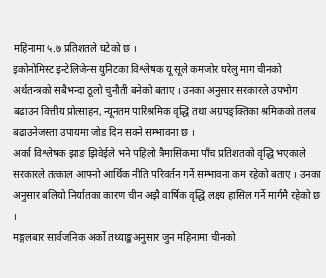महिनामा ५.७ प्रतिशतले घटेको छ ।
इकोनोमिस्ट इन्टेलिजेन्स युनिटका विश्लेषक यू सूले कमजोर घरेलु माग चीनको अर्थतन्त्रको सबैभन्दा ठूलो चुनौती बनेको बताए । उनका अनुसार सरकारले उपभोग बढाउन वित्तीय प्रोत्साहन, न्यूनतम पारिश्रमिक वृद्धि तथा अग्रपङ्क्तिका श्रमिकको तलब बढाउनेजस्ता उपायमा जोड दिन सक्ने सम्भावना छ ।
अर्का विश्लेषक झाङ झिवेईले भने पहिलो त्रैमासिकमा पाँच प्रतिशतको वृद्धि भएकाले सरकारले तत्काल आफ्नो आर्थिक नीति परिवर्तन गर्ने सम्भावना कम रहेको बताए । उनका अनुसार बलियो निर्यातका कारण चीन अझै वार्षिक वृद्धि लक्ष्य हासिल गर्ने मार्गमै रहेको छ ।
मङ्गलबार सार्वजनिक अर्को तथ्याङ्कअनुसार जुन महिनामा चीनको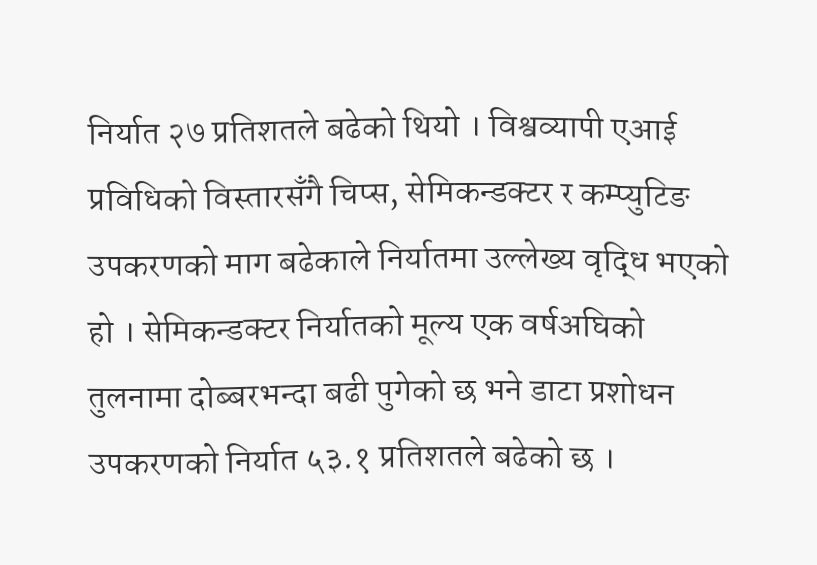निर्यात २७ प्रतिशतले बढेको थियो । विश्वव्यापी एआई प्रविधिको विस्तारसँगै चिप्स, सेमिकन्डक्टर र कम्प्युटिङ उपकरणको माग बढेकाले निर्यातमा उल्लेख्य वृद्धि भएको हो । सेमिकन्डक्टर निर्यातको मूल्य एक वर्षअघिको तुलनामा दोब्बरभन्दा बढी पुगेको छ भने डाटा प्रशोधन उपकरणको निर्यात ५३.१ प्रतिशतले बढेको छ ।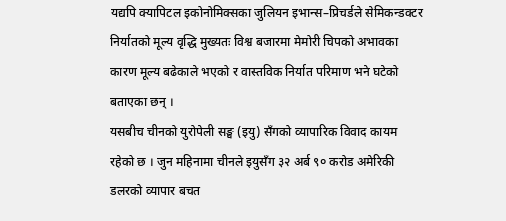यद्यपि क्यापिटल इकोनोमिक्सका जुलियन इभान्स–प्रिचर्डले सेमिकन्डक्टर निर्यातको मूल्य वृद्धि मुख्यतः विश्व बजारमा मेमोरी चिपको अभावका कारण मूल्य बढेकाले भएको र वास्तविक निर्यात परिमाण भने घटेको बताएका छन् ।
यसबीच चीनको युरोपेली सङ्घ (इयु) सँगको व्यापारिक विवाद कायम रहेको छ । जुन महिनामा चीनले इयुसँग ३२ अर्ब ९० करोड अमेरिकी डलरको व्यापार बचत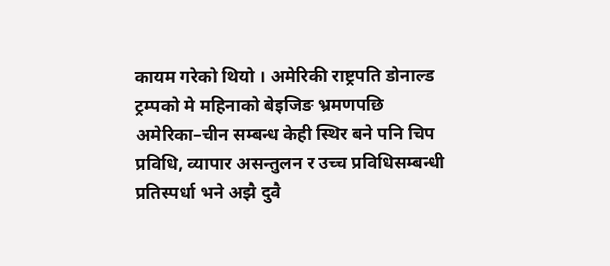कायम गरेको थियो । अमेरिकी राष्ट्रपति डोनाल्ड ट्रम्पको मे महिनाको बेइजिङ भ्रमणपछि अमेरिका–चीन सम्बन्ध केही स्थिर बने पनि चिप प्रविधि, व्यापार असन्तुलन र उच्च प्रविधिसम्बन्धी प्रतिस्पर्धा भने अझै दुवै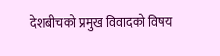देशबीचको प्रमुख विवादको विषय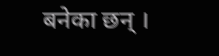बनेका छन् ।